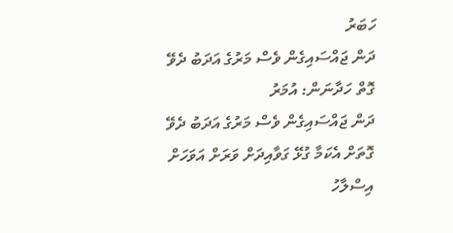ހަބަރު
ދަން ޖައްސައިގެން ވެސް މަރުގެ އަދަބު ދެވޭ ގޮތް ހަދާނަން: އުމަރު
ދަން ޖައްސައިގެން ވެސް މަރުގެ އަދަބު ދެވޭ ގޮތަށް އެކަމާ ގުޅޭ ގަވާއިދަށް ވަރަށް އަވަހަށް އިސްލާހު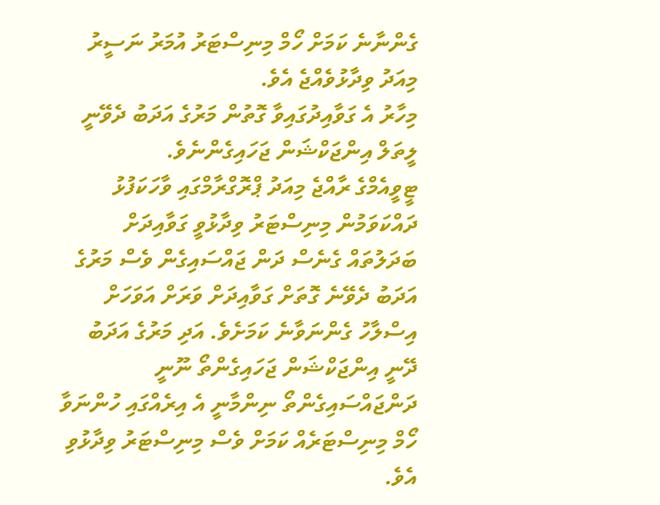ގެންނާނެ ކަމަށް ހޯމް މިނިސްޓަރު އުމަރު ނަސީރު މިއަދު ވިދާޅުވެއްޖެ އެވެ.
މިހާރު އެ ގަވާއިދުގައިވާ ގޮތުން މަރުގެ އަދަބު ދެވޭނީ ލީތަލް އިންޖަކްޝަން ޖަހައިގެންނެވެ.
ޓީވީއެމްގެ ރާއްޖެ މިއަދު ޕްރޮގްރާމްގައި ވާހަކަފުޅު ދައްކަވަމުން މިނިސްޓަރު ވިދާޅުވީ ގަވާއިދަށް ބަދަލުތައް ގެނެސް ދަން ޖައްސައިގެން ވެސް މަރުގެ އަދަބު ދެވޭނެ ގޮތަށް ގަވާއިދަށް ވަރަށް އަވަހަށް އިސްލާހު ގެންނަވާނެ ކަމަށެވެ. އަދި މަރުގެ އަދަބު ދޭނީ އިންޖަކްޝަން ޖަހައިގެންތޯ ނޫނީ ދަންޖައްސައިގެންތޯ ނިންމާނީ އެ އިރެއްގައި ހުންނަވާ ހޯމް މިނިސްޓަރެއް ކަމަށް ވެސް މިނިސްޓަރު ވިދާޅުވި އެވެ.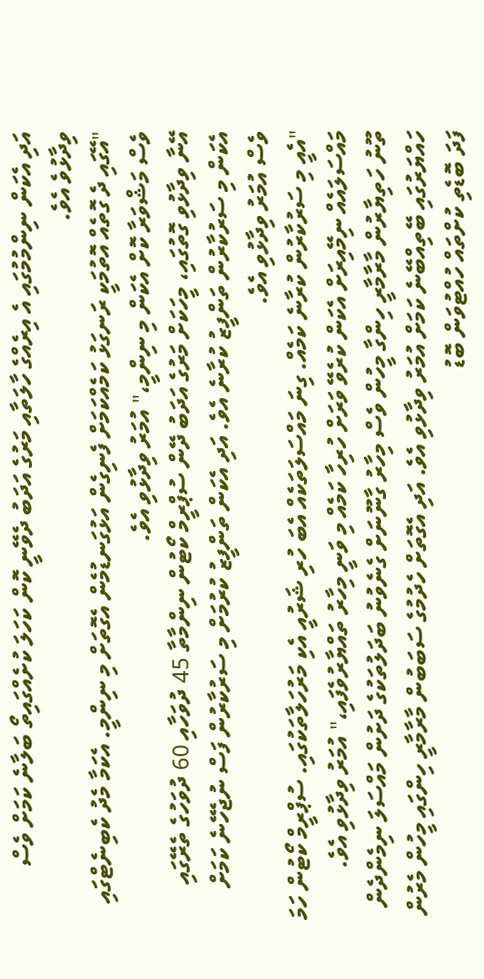އަދި އެކަން ނިންމުމުގައި އެ އިރެއްގެ ހާލަތާއި މަރުގެ އަދަބު ދެވޭނީ ކޮން ކަހަލަ ކުށެއްގައިތޯ ބަލާނެ ކަމަށް ވެސް ވިދާޅުވެ އެވެ.
"އޭގައި ދެ ގޮތެއް އޮތުމަކީ ރަނގަޅު ކަމެއްކަމަށް ފެނިގެން އަޅުގަނޑުމެން އެގޮތަށް މި ނިންމީ. އެކަމާ މެދު ކެބިނެޓްގައި ވެސް މަޝްވަރާ ކޮށް އެކަން މި ނިންމީ،" އުމަރު ވިދާޅުވި އެވެ.
އޭނާ ވިދާޅުވި ގޮތުގައި، މީހަކަށް މަރުގެ އަދަބު ދޭން ސުޕްރީމް ކޯޓުން ނިންމާތާ 45 ދުވަހާއި 60 ދުވަހުގެ ތެރޭގައި އެކަން މި ސަރުކާރުން ތަންފީޒު ކުރާނެ އެވެ. އަދި އެކަން ތަންފީޒު ކުރުމަށް މި ސަރުކާރުން ފަސް ނުޖެހޭނެ ކަމަށް ވެސް އުމަރު ވިދާޅުވި އެވެ.
"އެއީ މި ސަރުކާރުން ކުރާނެ ކަމެއް. ގިނަ މައްސަލަތަކެއް އެބަ ހުރި ޝަރުއީ އެކި މަރުހަލާތަކުގައި. ސުޕްރީމް ކޯޓުން ހަމަ މައްސަލައެއް ނިމޭއިރަށް އެކަން ކުރެވޭ ވަރަށް ހުރިހާ ކަމެއް މި ވަނީ މިހާރު ތައްޔާރުވެފައި،" އުމަރު ވިދާޅުވި އެވެ.
ތޫނު ހަތިޔާރުން މާރާމާރީ ހިންގާ މީހުން ވެސް މިހާރު ގާނޫނަށް ގެނެވުނު ބަދަލުތަކުގެ ދަށުން މައްސަލަ ނިމެންދެން ހައްޔަރުގައި ބޭތިއްބޭނެ ކަމަށް އުމަރު ވިދާޅުވި އެވެ. އަދި އެގޮތަށް ހެދުމުގެ ސަބަބުން މާރާމާރީ ހިންގައި މީހުން މެރުން ފަދަ ބޮޑެތި ކުށްތައް ހުއްޓުވަން ބޮޑު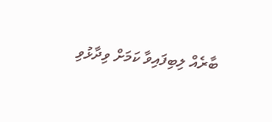ބާރެއް ލިބިފައިވާ ކަމަށް ވިދާޅުވި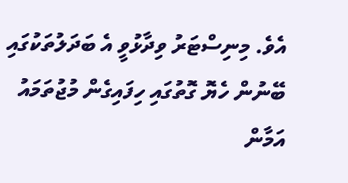އެވެ. މިނިސްޓަރު ވިދާޅުވީ އެ ބަދަލުތަކުގައި ބޭނުން ހެޔޮ ގޮތުގައި ހިފައިގެން މުޖުތަމައު އަމާން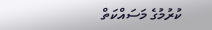ކުރުމުގެ މަސައްކަތް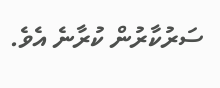ސަރުކާރުން ކުރާނެ އެވެ.